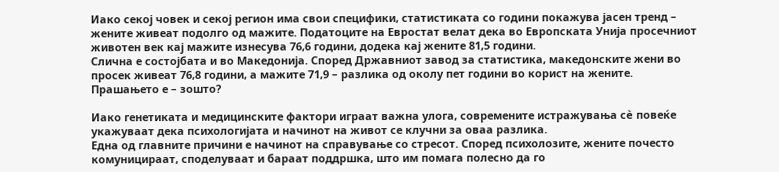Иако секој човек и секој регион има свои специфики, статистиката со години покажува јасен тренд – жените живеат подолго од мажите. Податоците на Евростат велат дека во Европската Унија просечниот животен век кај мажите изнесува 76,6 години, додека кај жените 81,5 години.
Слична е состојбата и во Македонија. Според Државниот завод за статистика, македонските жени во просек живеат 76,8 години, а мажите 71,9 – разлика од околу пет години во корист на жените.
Прашањето е – зошто?

Иако генетиката и медицинските фактори играат важна улога, современите истражувања сè повеќе укажуваат дека психологијата и начинот на живот се клучни за оваа разлика.
Една од главните причини е начинот на справување со стресот. Според психолозите, жените почесто комуницираат, споделуваат и бараат поддршка, што им помага полесно да го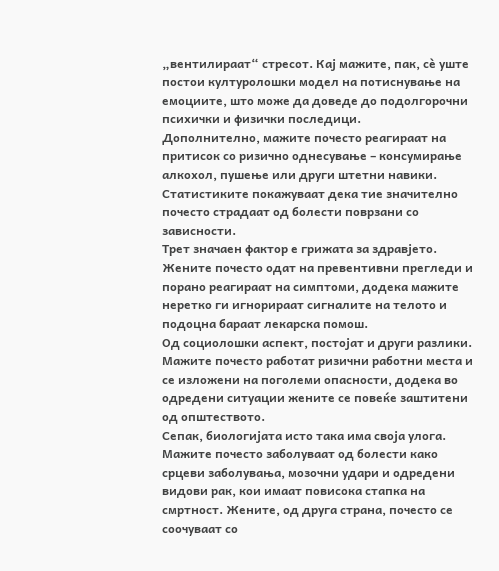„вентилираат“ стресот. Кај мажите, пак, сè уште постои културолошки модел на потиснување на емоциите, што може да доведе до подолгорочни психички и физички последици.
Дополнително, мажите почесто реагираат на притисок со ризично однесување – консумирање алкохол, пушење или други штетни навики. Статистиките покажуваат дека тие значително почесто страдаат од болести поврзани со зависности.
Трет значаен фактор е грижата за здравјето. Жените почесто одат на превентивни прегледи и порано реагираат на симптоми, додека мажите неретко ги игнорираат сигналите на телото и подоцна бараат лекарска помош.
Од социолошки аспект, постојат и други разлики. Мажите почесто работат ризични работни места и се изложени на поголеми опасности, додека во одредени ситуации жените се повеќе заштитени од општеството.
Сепак, биологијата исто така има своја улога. Мажите почесто заболуваат од болести како срцеви заболувања, мозочни удари и одредени видови рак, кои имаат повисока стапка на смртност. Жените, од друга страна, почесто се соочуваат со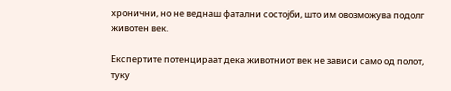хронични, но не веднаш фатални состојби, што им овозможува подолг животен век.

Експертите потенцираат дека животниот век не зависи само од полот, туку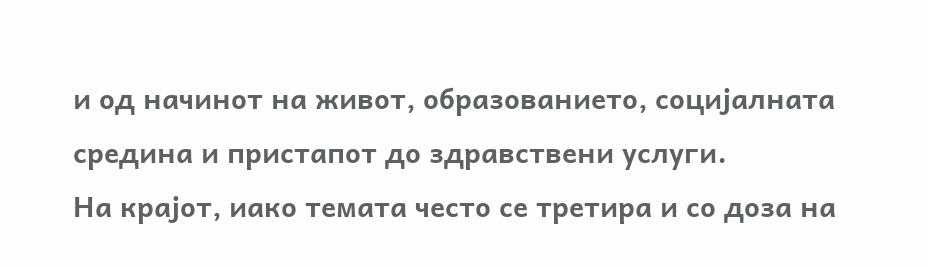и од начинот на живот, образованието, социјалната средина и пристапот до здравствени услуги.
На крајот, иако темата често се третира и со доза на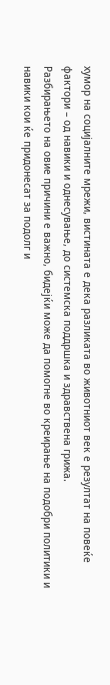хумор на социјалните мрежи, вистината е дека разликата во животниот век е резултат на повеќе фактори – од навики и однесување, до системска поддршка и здравствена грижа.
Разбирањето на овие причини е важно, бидејќи може да помогне во креирање на подобри политики и навики кои ќе придонесат за подолг и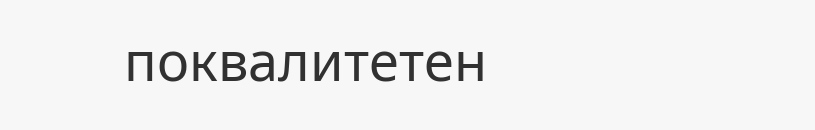поквалитетен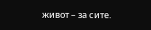живот – за сите.